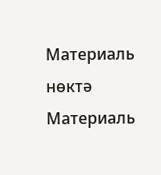Материаль нөктә
Материаль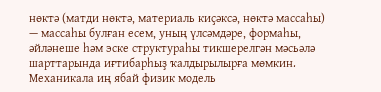нөктә (матди нөктә, материаль киҫәксә, нөктә массаһы) — массаһы булған есем, уның үлсәмдәре, формаһы, әйләнеше һәм эске структураһы тикшерелгән мәсьәлә шарттарында иғтибарһыҙ ҡалдырылырға мөмкин. Механикала иң ябай физик модель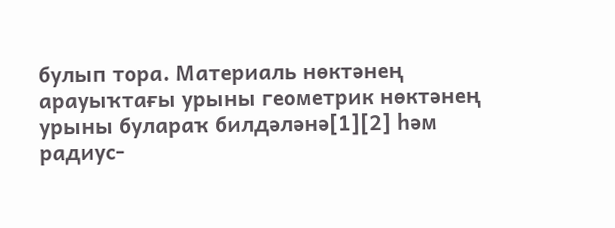булып тора. Материаль нөктәнең арауыҡтағы урыны геометрик нөктәнең урыны булараҡ билдәләнә[1][2] һәм радиус-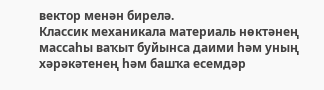вектор менән бирелә.
Классик механикала материаль нөктәнең массаһы ваҡыт буйынса даими һәм уның хәрәкәтенең һәм башҡа есемдәр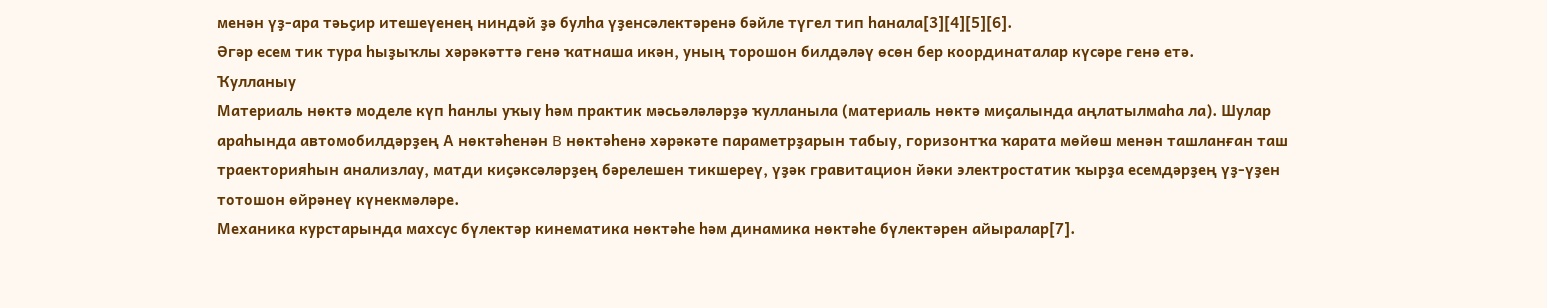менән үҙ-ара тәьҫир итешеүенең ниндәй ҙә булһа үҙенсәлектәренә бәйле түгел тип һанала[3][4][5][6].
Әгәр есем тик тура һыҙыҡлы хәрәкәттә генә ҡатнаша икән, уның торошон билдәләү өсөн бер координаталар күсәре генә етә.
Ҡулланыу
Материаль нөктә моделе күп һанлы уҡыу һәм практик мәсьәләләрҙә ҡулланыла (материаль нөктә миҫалында аңлатылмаһа ла). Шулар араһында автомобилдәрҙең А нөктәһенән B нөктәһенә хәрәкәте параметрҙарын табыу, горизонтҡа ҡарата мөйөш менән ташланған таш траекторияһын анализлау, матди киҫәксәләрҙең бәрелешен тикшереү, үҙәк гравитацион йәки электростатик ҡырҙа есемдәрҙең үҙ-үҙен тотошон өйрәнеү күнекмәләре.
Механика курстарында махсус бүлектәр кинематика нөктәһе һәм динамика нөктәһе бүлектәрен айыралар[7].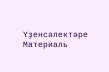Үҙенсәлектәре
Материаль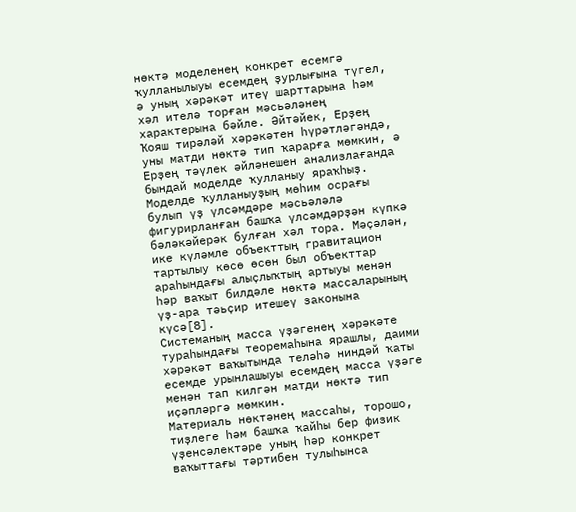нөктә моделенең конкрет есемгә ҡулланылыуы есемдең ҙурлығына түгел, ә уның хәрәкәт итеү шарттарына һәм хәл ителә торған мәсьәләнең характерына бәйле. Әйтәйек, Ерҙең Ҡояш тирәләй хәрәкәтен һүрәтләгәндә, уны матди нөктә тип ҡарарға мөмкин, ә Ерҙең тәүлек әйләнешен анализлағанда бындай моделде ҡулланыу яраҡһыҙ.
Моделде ҡулланыуҙың мөһим осрағы булып үҙ үлсәмдәре мәсьәләлә фигурирланған башҡа үлсәмдәрҙән күпкә бәләкәйерәк булған хәл тора. Мәҫәлән, ике күләмле объекттың гравитацион тартылыу көсө өсөн был объекттар араһындағы алыҫлыҡтың артыуы менән һәр ваҡыт билдәле нөктә массаларының үҙ-ара тәьҫир итешеү законына күсә[8].
Системаның масса үҙәгенең хәрәкәте тураһындағы теоремаһына ярашлы, даими хәрәкәт ваҡытында теләһә ниндәй ҡаты есемде урынлашыуы есемдең масса үҙәге менән тап килгән матди нөктә тип иҫәпләргә мөмкин.
Материаль нөктәнең массаһы, торошо, тиҙлеге һәм башҡа ҡайһы бер физик үҙенсәлектәре уның һәр конкрет ваҡыттағы тәртибен тулыһынса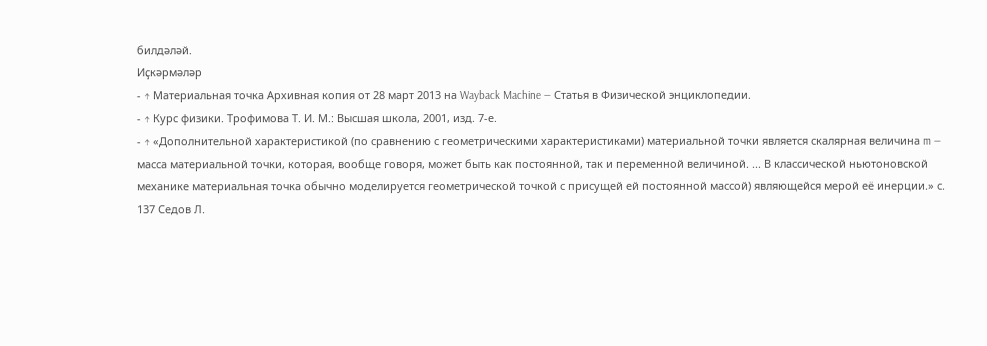билдәләй.
Иҫкәрмәләр
- ↑ Материальная точка Архивная копия от 28 март 2013 на Wayback Machine — Статья в Физической энциклопедии.
- ↑ Курс физики. Трофимова Т. И. М.: Высшая школа, 2001, изд. 7-е.
- ↑ «Дополнительной характеристикой (по сравнению с геометрическими характеристиками) материальной точки является скалярная величина m — масса материальной точки, которая, вообще говоря, может быть как постоянной, так и переменной величиной. ... В классической ньютоновской механике материальная точка обычно моделируется геометрической точкой с присущей ей постоянной массой) являющейся мерой её инерции.» с. 137 Седов Л.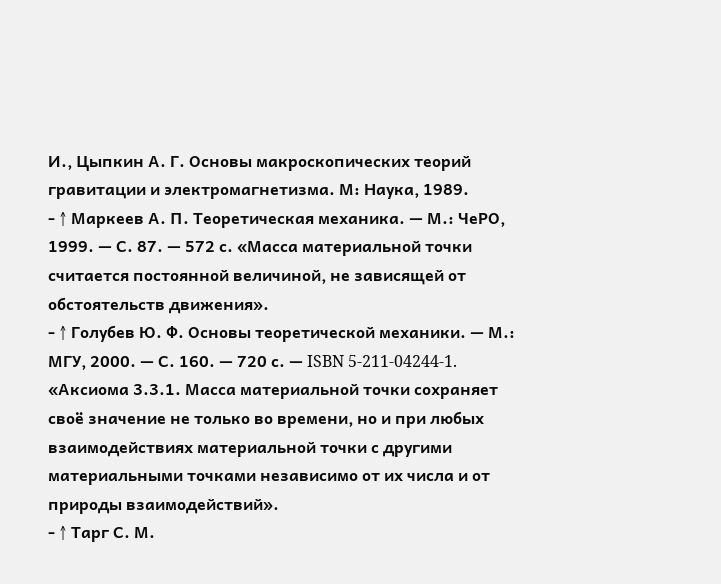И., Цыпкин А. Г. Основы макроскопических теорий гравитации и электромагнетизма. М: Наука, 1989.
- ↑ Маркеев А. П. Теоретическая механика. — М.: ЧеРО, 1999. — С. 87. — 572 с. «Масса материальной точки считается постоянной величиной, не зависящей от обстоятельств движения».
- ↑ Голубев Ю. Ф. Основы теоретической механики. — М.: МГУ, 2000. — С. 160. — 720 с. — ISBN 5-211-04244-1. «Аксиома 3.3.1. Масса материальной точки сохраняет своё значение не только во времени, но и при любых взаимодействиях материальной точки с другими материальными точками независимо от их числа и от природы взаимодействий».
- ↑ Тарг С. М.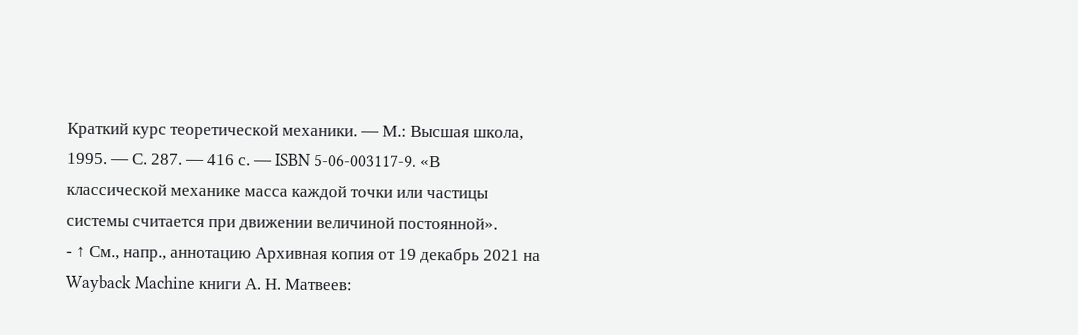Краткий курс теоретической механики. — М.: Высшая школа, 1995. — С. 287. — 416 с. — ISBN 5-06-003117-9. «В классической механике масса каждой точки или частицы системы считается при движении величиной постоянной».
- ↑ См., напр., аннотацию Архивная копия от 19 декабрь 2021 на Wayback Machine книги А. Н. Матвеев: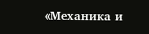«Механика и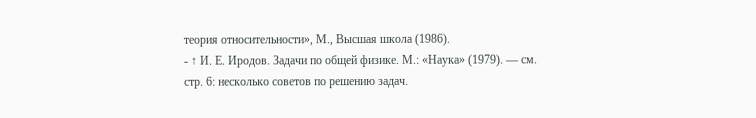теория относительности», М., Высшая школа (1986).
- ↑ И. Е. Иродов. Задачи по общей физике. М.: «Наука» (1979). — см. стр. 6: несколько советов по решению задач.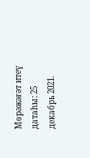Мөрәжәғәт итеү датаһы: 25 декабрь 2021.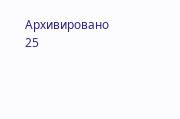Архивировано 25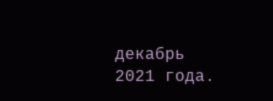декабрь 2021 года.